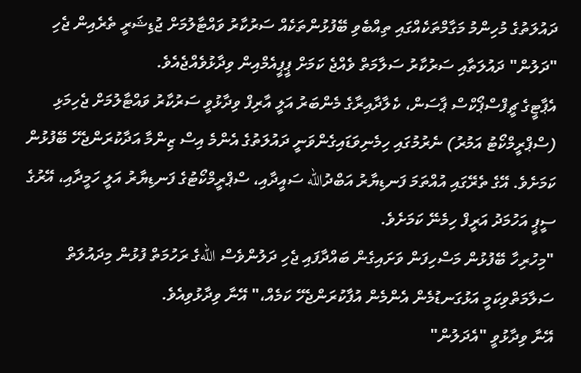ދައުލަތުގެ މުހިންމު މަގާމްތަކެއްގައި ތިއްބެވި ބޭފުޅުންތަކެއް ސަރުކާރު ވައްޓާލުމަށް ޖުޑިޝަރީ ތެރެއިން ޖެހި "ދަލުން" ދައުލަތާއި ސަރުކާރު ސަލާމަތް ވެއްޖެ ކަމަށް ޕީޕީއެމްއިން ވިދާޅުވެއްޖެއެވެ.
އެޕާޓީގެ ޗީފްސްޕޯކްސް ޕާސަން، ކެލާދާއިރާގެ މެންބަރު އަލީ އާރިފް ވިދާޅުވީ ސަރުކާރު ވައްޓާލުމަށް ޖެހިމަޅި (ސްޕްރީމްކޯޓު އަމުރު) ނެރުމުގައި ހިމެނިވަޑައިގެންވަނީ ދައުލަތުގެ އެންމެ އިސް ޒިންމާ އަދާކުރަންޖެހޭ ބޭފުޅުން ކަމަށެވެ. އޭގެ ތެރޭގައި އުއްތަމަ ފަނޑިޔާރު އަބްދުالله ސައީދާއި، ސްޕްރީމްކޯޓުގެ ފަނޑިޔާރު އަލީ ހަމީދާއި، އޭރުގެ ސީޕީ އަހުމަދު އަރީފް ހިމެނޭ ކަމަށެވެ.
"މިހުރިހާ ބޭފުޅުން މަސްހިފަން ވަށައިގެން ބައްދާފައި ޖެހި ދަލުންވެސް اللهގެ ރަހުމަތް ފުޅުން މިދައުލަތް ސަލާމަތްވިކަމީ އަޅުގަނޑުމެން އެންމެން އުފާކުރަންޖެހޭ ކަމެއް،" އޭނާ ވިދާޅުވިއެވެ.
އޭނާ ވިދާޅުވީ "އެދަލުން"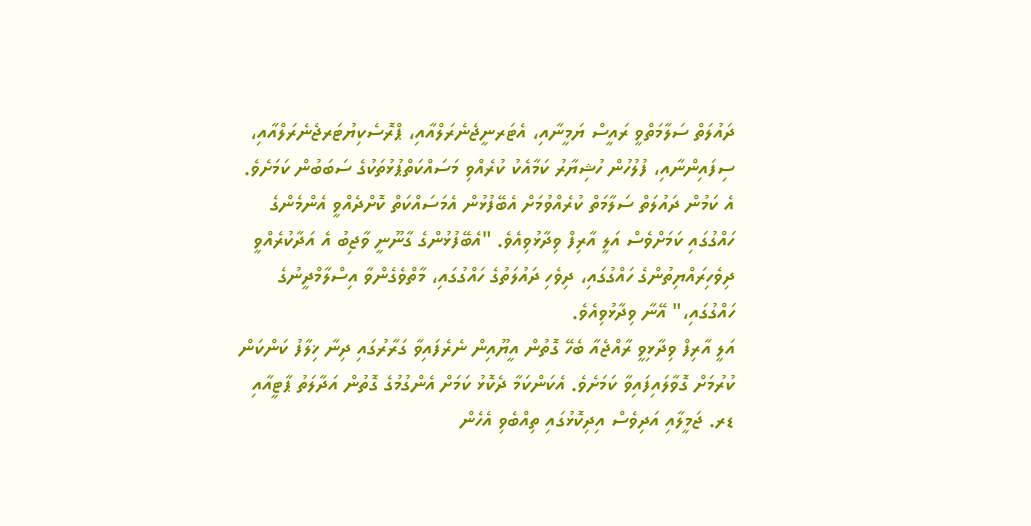ދައުލަތް ސަލާމަތްވީ ރައީސް ޔަމީނާއި، އެޓަރނީޖެނެރަލްއާއި، ޕްރޮސެކިޔުޓަރޖެނެރަލްއާއި، ސިފައިންނާއި، ފުލުހުން ހުޝިޔާރު ކަމާއެކު ކުރެއްވި މަސައްކަތްޕުޅުތަކުގެ ސަބަބުން ކަމަށެވެ. އެ ކަމުން ދައުލަތް ސަލާމަތް ކުރެއްވުމަށް އެބޭފުޅުން އެމަސައްކަތް ކޮށްދެއްވީ އެންމެންގެ ހައްގުގައި ކަމަށްވެސް އަލީ އާރިފް ވިދާޅުވިއެވެ. "އެބޭފުޅުންގެ ގާނޫނީ ވާޖިބު އެ އަދާކުރެއްވީ ދިވެހިރައްޔިތުންގެ ހައްގުގައި، ދިވެހި ދައުލަތުގެ ހައްގުގައި، މާތްވެގެންވާ އިސްލާމްދީނުގެ ހައްގުގައި،" އޭނާ ވިދާޅުވިއެވެ.
އަލީ އާރިފް ވިދާޅިވީ ރާއްޖެއާ ބެހޭ ގޮތުން އީޔޫއިން ނެރެފައިވާ ގަރާރުގައި ދިނާ ޚިލާފު ކަންކަން ކުރުމަށް ގޮވާލައިފައިވާ ކަމަށެވެ. އެކަންކަމާ ދެކޮޅު ކަމަށް އެންގުމުގެ ގޮތުން އަދާލަތު ޕާޓީއާއި ޑރ. ޖަމީލާއި އަދިވެސް އިދިކޮޅުގައި ތިއްބެވި އެހެން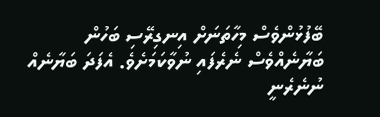ބޭފުޅުންވެސް މިހާތަނަށް އިނގިރޭސި ބަހުން ބަޔާނެއްވެސް ނެރެފައި ނުވާކަމަށެވެ. އެފަދަ ބަޔާނެއް ނުނެރެނީ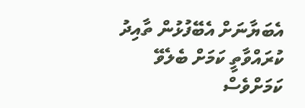އެބަޔާނަށް އެބޭފުޅުން ތާއިދު ކުރައްވާތީ ކަމަށް ބެލެވޭ ކަމަށްވެސް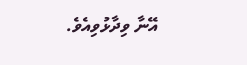އޭނާ ވިދާޅުވިއެވެ.